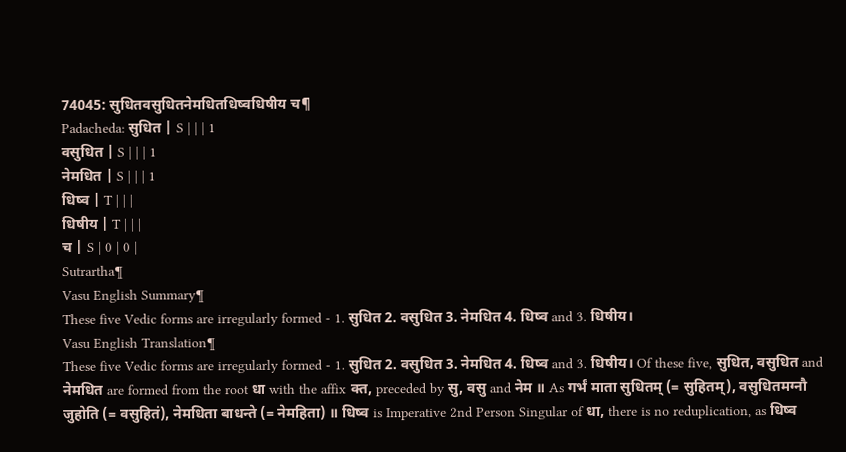74045: सुधितवसुधितनेमधितधिष्वधिषीय च¶
Padacheda: सुधित | S | | | 1
वसुधित | S | | | 1
नेमधित | S | | | 1
धिष्व | T | | |
धिषीय | T | | |
च | S | 0 | 0 |
Sutrartha¶
Vasu English Summary¶
These five Vedic forms are irregularly formed - 1. सुधित 2. वसुधित 3. नेमधित 4. धिष्व and 3. धिषीय।
Vasu English Translation¶
These five Vedic forms are irregularly formed - 1. सुधित 2. वसुधित 3. नेमधित 4. धिष्व and 3. धिषीय। Of these five, सुधित, वसुधित and नेमधित are formed from the root धा with the affix क्त, preceded by सु, वसु and नेम ॥ As गर्भं माता सुधितम् (= सुहितम्), वसुधितमग्नौ जुहोति (= वसुहितं), नेमधिता बाधन्ते (= नेमहिता) ॥ धिष्व is Imperative 2nd Person Singular of धा, there is no reduplication, as धिष्व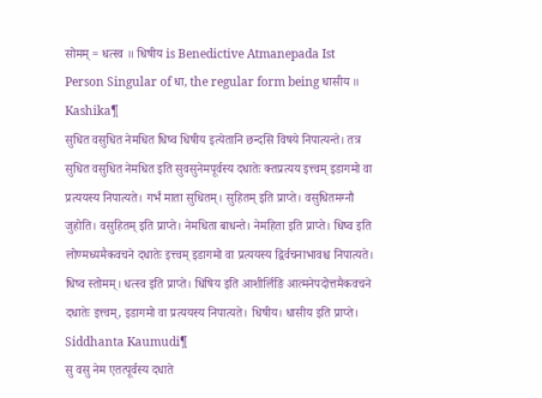सोमम् = धत्स्व ॥ धिषीय is Benedictive Atmanepada Ist Person Singular of धा, the regular form being धासीय ॥
Kashika¶
सुधित वसुधित नेमधित धिष्व धिषीय इत्येतानि छन्दसि विषये निपात्यन्ते। तत्र सुधित वसुधित नेमधित इति सुवसुनेमपूर्वस्य दधातेः क्तप्रत्यय इत्त्वम् इडागमो वा प्रत्ययस्य निपात्यते। गर्भं माता सुधितम्। सुहितम् इति प्राप्ते। वसुधितमग्नौ जुहोति। वसुहितम् इति प्राप्ते। नेमधिता बाधन्ते। नेमहिता इति प्राप्ते। धिष्व इति लोण्मध्यमैकवचने दधातेः इत्त्वम् इडागमो वा प्रत्ययस्य द्विर्वचनाभावश्च निपात्यते। धिष्व स्तोमम्। धत्स्व इति प्राप्ते। धिषिय इति आशीर्लिङि आत्मनेपदोत्तमैकवचने दधातेः इत्त्वम्, इडागमो वा प्रत्ययस्य निपात्यते। धिषीय। धासीय इति प्राप्ते।
Siddhanta Kaumudi¶
सु वसु नेम एतत्पूर्वस्य दधाते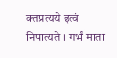क्तप्रत्यये इत्वं निपात्यते । गर्भं माता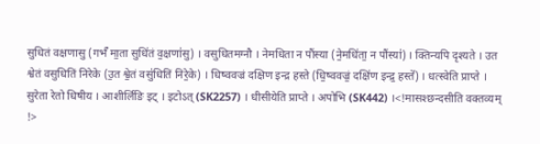सुधितं वक्षणासु (गर्भं॑ मा॒ता सुधि॑तं व॒क्षणा॑सु) । वसुधितमग्नौ । नेमधिता न पौंस्या (ने॒मधि॑ता॒ न पौंस्या॑) । क्तिन्यपि दृश्यते । उत श्वेतं वसुधितिं निरेके (उ॒त श्वे॒तं वसु॑धितिं निरे॒के) । धिष्ववज्रं दक्षिण इन्द्र हस्ते (धि॒ष्ववज्रं॒ दक्षि॑ण इन्द्र॒ हस्ते॑) । धत्स्वेति प्राप्ते । सुरेता रेतो धिषीय । आशीर्लिङि इट् । इटोऽत् (SK2257) । धीसीयेति प्राप्ते । अपोभि (SK442) ।<!मासश्छन्दसीति वक्तव्यम् !>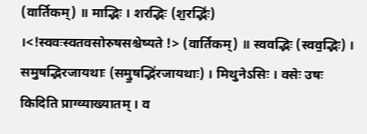(वार्तिकम्) ॥ माद्भिः । शरद्भिः (श॒रद्भिः॑) ।<!स्ववःस्वतवसोरुषसश्चेष्यते !> (वार्तिकम्) ॥ स्ववद्भिः (स्वव॒द्भिः) । समुषद्भिरजायथाः (समु॒षद्भि॑रजायथाः) । मिथुनेऽसिः । वसेः उषः किदिति प्राग्व्याख्यातम् । व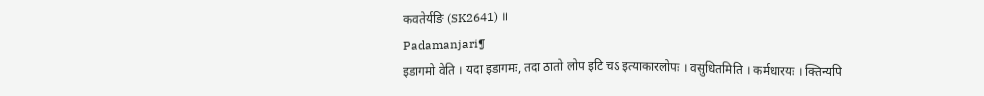कवतेर्यङि (SK2641) ॥
Padamanjari¶
इडागमो वेति । यदा इडागमः, तदा ठातो लोप इटि चऽ इत्याकारलोपः । वसुधितमिति । कर्मधारयः । क्तिन्यपि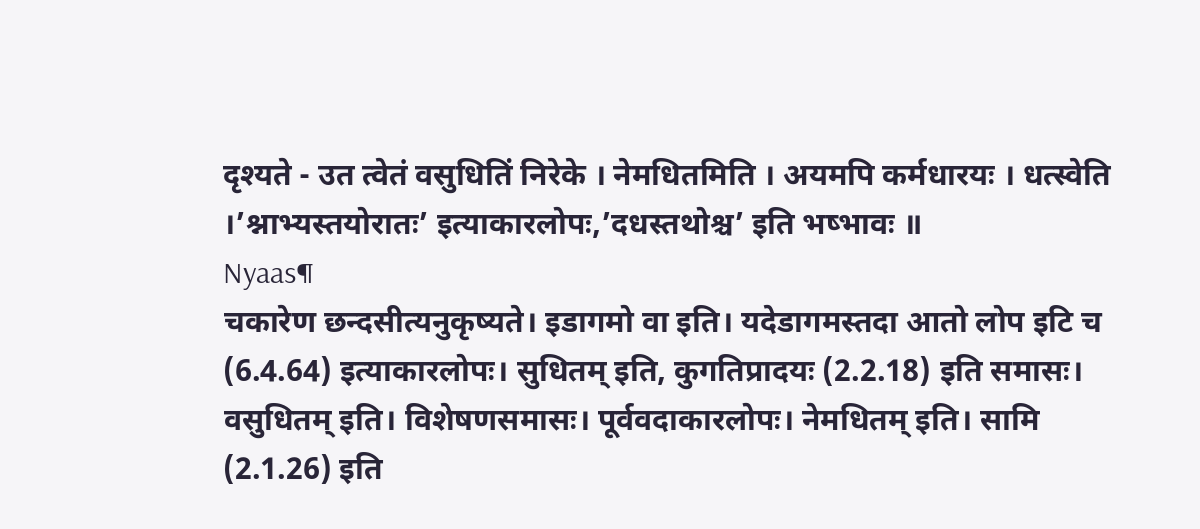दृश्यते - उत त्वेतं वसुधितिं निरेके । नेमधितमिति । अयमपि कर्मधारयः । धत्स्वेति ।’श्नाभ्यस्तयोरातः’ इत्याकारलोपः,’दधस्तथोश्च’ इति भष्भावः ॥
Nyaas¶
चकारेण छन्दसीत्यनुकृष्यते। इडागमो वा इति। यदेडागमस्तदा आतो लोप इटि च (6.4.64) इत्याकारलोपः। सुधितम् इति, कुगतिप्रादयः (2.2.18) इति समासः। वसुधितम् इति। विशेषणसमासः। पूर्ववदाकारलोपः। नेमधितम् इति। सामि (2.1.26) इति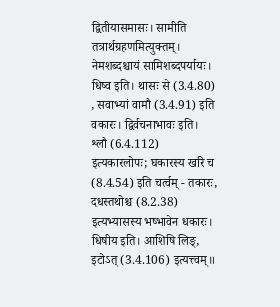द्वितीयासमासः। सामीति तत्रार्थग्रहणमित्युक्तम्। नेमशब्दश्चायं सामिशब्दपर्यायः। धिष्व इति। थासः से (3.4.80) , सवाभ्यां वामौ (3.4.91) इति वकारः। द्विर्वचनाभावः इति। श्लौ (6.4.112) इत्यकारलोपः; घकारस्य खरि च (8.4.54) इति चर्त्वम् - तकारः, दधस्तथोश्च (8.2.38) इत्यभ्यासस्य भष्भावेन धकारः। धिषीय इति। आशिषि लिङ्, इटोऽत् (3.4.106) इत्यत्त्वम्॥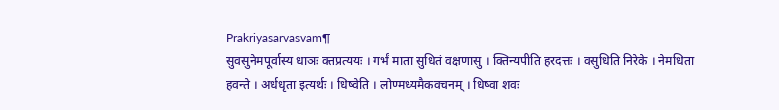Prakriyasarvasvam¶
सुवसुनेमपूर्वास्य धाञः क्तप्रत्ययः । गर्भं माता सुधितं वक्षणासु । क्तिन्यपीति हरदत्तः । वसुधिति निरेके । नेमधिता हवन्ते । अर्धधृता इत्यर्थः । धिष्वेति । लोण्मध्यमैकवचनम् । धिष्वा शवः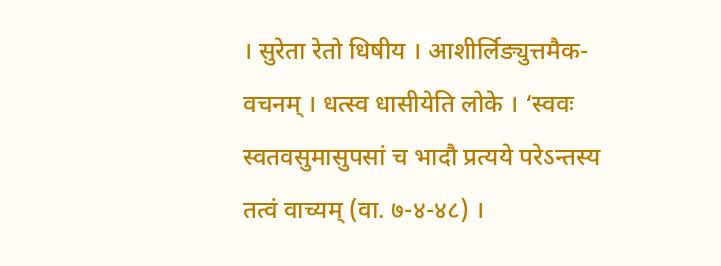। सुरेता रेतो धिषीय । आशीर्लिङ्युत्तमैक- वचनम् । धत्स्व धासीयेति लोके । ‘स्ववः स्वतवसुमासुपसां च भादौ प्रत्यये परेऽन्तस्य तत्वं वाच्यम् (वा. ७-४-४८) ।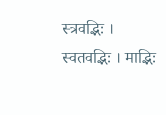स्त्रवद्भिः । स्वतवद्भिः । माद्भिः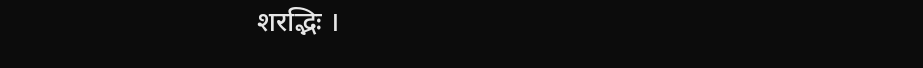शरद्भिः ।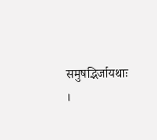समुषद्भिर्जायथाः ।